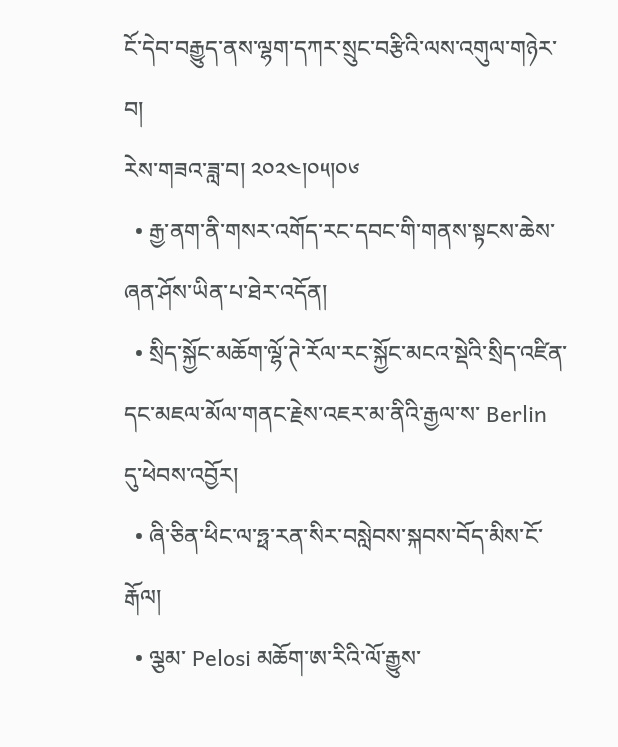ངོ་དེབ་བརྒྱུད་ནས་ལྷག་དཀར་སྲུང་བརྩིའི་ལས་འགུལ་གཉེར་བ།
རེས་གཟའ་ཟླ་བ། ༢༠༢༤།༠༥།༠༦
  • རྒྱ་ནག་ནི་གསར་འགོད་རང་དབང་གི་གནས་སྟངས་ཆེས་ཞན་ཤོས་ཡིན་པ་ཐེར་འདོན།
  • སྲིད་སྐྱོང་མཆོག་ལྷོ་ཊེ་རོལ་རང་སྐྱོང་མངའ་སྡེའི་སྲིད་འཛིན་དང་མཇལ་མོལ་གནང་རྗེས་འཇར་མ་ནིའི་རྒྱལ་ས་ Berlin དུ་ཕེབས་འབྱོར།
  • ཞི་ཅིན་ཕིང་ལ་ཧྥ་རན་སིར་བསླེབས་སྐབས་བོད་མིས་ངོ་རྒོལ།
  • ལྕམ་ Pelosi མཆོག་ཨ་རིའི་ལོ་རྒྱུས་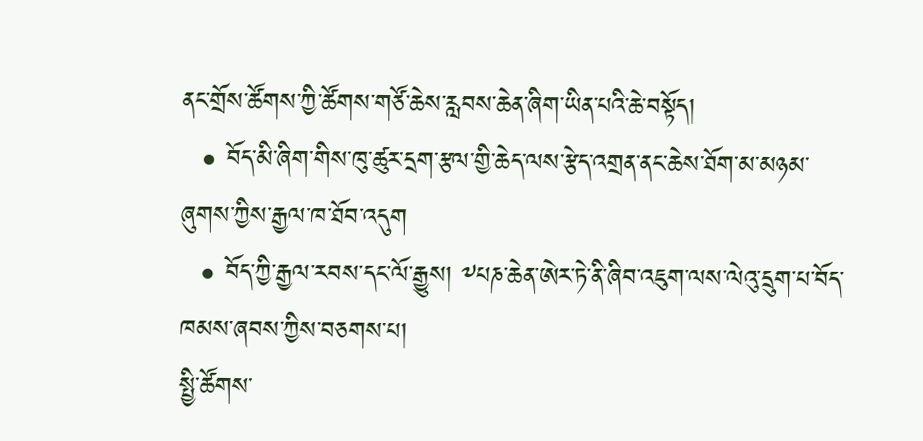ནང་གྲོས་ཚོགས་ཀྱི་ཚོགས་གཙོ་ཆེས་རླབས་ཆེན་ཞིག་ཡིན་པའི་ཆེ་བསྟོད།
  • བོད་མི་ཞིག་གིས་ཁུ་ཚུར་དྲག་རྩལ་གྱི་ཆེད་ལས་རྩེད་འགྲན་ནང་ཆེས་ཐོག་མ་མཉམ་ཞུགས་ཀྱིས་རྒྱལ་ཁ་ཐོབ་འདུག
  • བོད་ཀྱི་རྒྱལ་རབས་དང་ལོ་རྒྱུས། ༸པཎ་ཆེན་ཨེར་ཏེ་ནི་ཞིབ་འཇུག་ལས་ལེའུ་དྲུག་པ་བོད་ཁམས་ཞབས་ཀྱིས་བཅགས་པ།
སྤྱི་ཚོགས་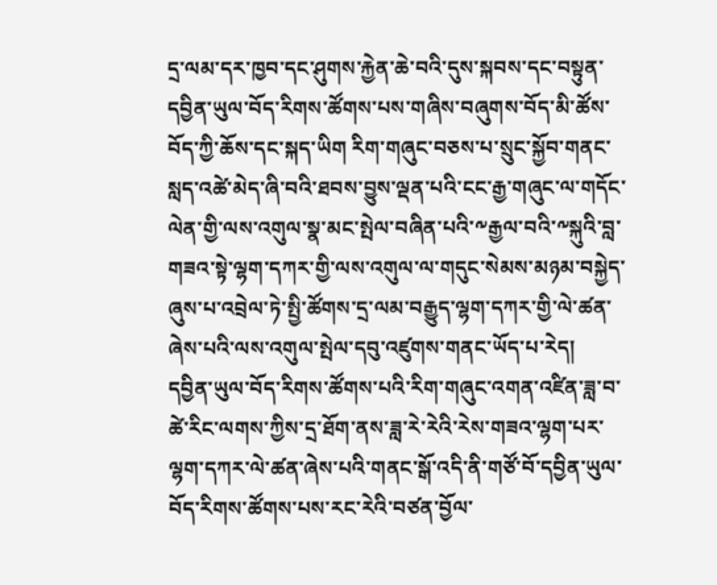དྲ་ལམ་དར་ཁྱབ་དང་ཤུགས་རྐྱེན་ཆེ་བའི་དུས་སྐབས་དང་བསྟུན་དབྱིན་ཡུལ་བོད་རིགས་ཚོགས་པས་གཞིས་བཞུགས་བོད་མི་ཚོས་བོད་ཀྱི་ཆོས་དང་སྐད་ཡིག རིག་གཞུང་བཅས་པ་སྲུང་སྐྱོབ་གནང་སླད་འཚེ་མེད་ཞི་བའི་ཐབས་བྱུས་ལྡན་པའི་ངང་རྒྱ་གཞུང་ལ་གདོང་ལེན་གྱི་ལས་འགུལ་སྣ་མང་སྤེལ་བཞིན་པའི་༸རྒྱལ་བའི་༸སྐུའི་བླ་གཟའ་སྟེ་ལྷག་དཀར་གྱི་ལས་འགུལ་ལ་གདུང་སེམས་མཉམ་བསྐྱེད་ཞུས་པ་འབྲེལ་ཏེ་སྤྱི་ཚོགས་དྲ་ལམ་བརྒྱུད་ལྷག་དཀར་གྱི་ལེ་ཚན་ཞེས་པའི་ལས་འགུལ་སྤེལ་དབུ་འཛུགས་གནང་ཡོད་པ་རེད།
དབྱིན་ཡུལ་བོད་རིགས་ཚོགས་པའི་རིག་གཞུང་འགན་འཛིན་ཟླ་བ་ཚེ་རིང་ལགས་ཀྱིས་དྲ་ཐོག་ནས་ཟླ་རེ་རེའི་རེས་གཟའ་ལྷག་པར་ལྷག་དཀར་ལེ་ཚན་ཞེས་པའི་གནང་སྒོ་འདི་ནི་གཙོ་བོ་དབྱིན་ཡུལ་བོད་རིགས་ཚོགས་པས་རང་རེའི་བཙན་བྱོལ་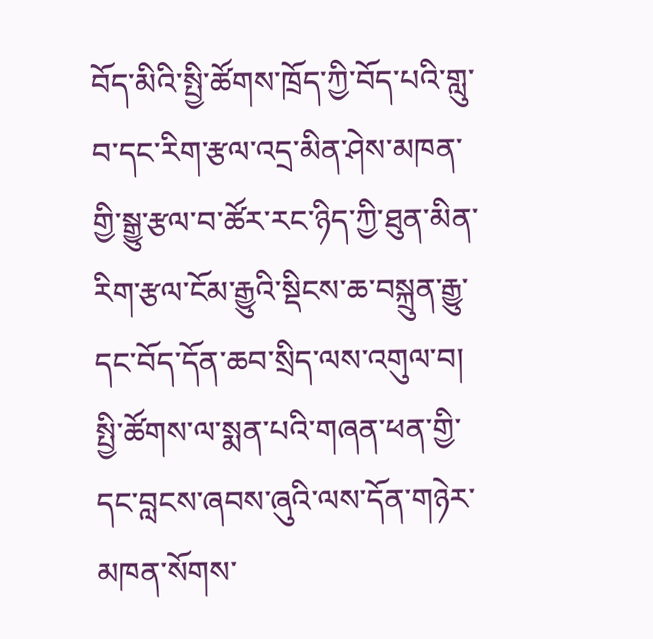བོད་མིའི་སྤྱི་ཚོགས་ཁྲོད་ཀྱི་བོད་པའི་གླུ་བ་དང་རིག་རྩལ་འདྲ་མིན་ཤེས་མཁན་གྱི་སྒྱུ་རྩལ་བ་ཚོར་རང་ཉིད་ཀྱི་ཐུན་མིན་རིག་རྩལ་ངོམ་རྒྱུའི་སྡིངས་ཆ་བསྐྲུན་རྒྱུ་དང་བོད་དོན་ཆབ་སྲིད་ལས་འགུལ་བ། སྤྱི་ཚོགས་ལ་སྨན་པའི་གཞན་ཕན་གྱི་དང་བླངས་ཞབས་ཞུའི་ལས་དོན་གཉེར་མཁན་སོགས་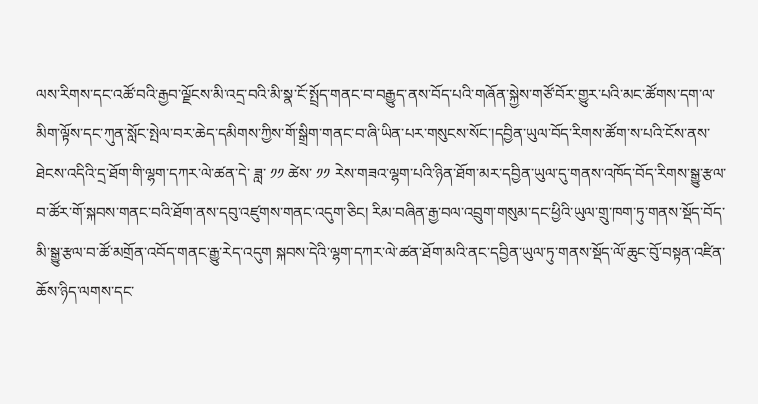ལས་རིགས་དང་འཚོ་བའི་རྒྱབ་ལྗོངས་མི་འདྲ་བའི་མི་སྣ་ངོ་སྤྲོད་གནང་བ་བརྒྱུད་ནས་བོད་པའི་གཞོན་སྐྱེས་གཙོ་བོར་གྱུར་པའི་མང་ཚོགས་དག་ལ་མིག་ལྟོས་དང་ཀུན་སློང་སྤེལ་བར་ཆེད་དམིགས་ཀྱིས་གོ་སྒྲིག་གནང་བ་ཞི་ཡིན་པར་གསུངས་སོང་།དབྱིན་ཡུལ་བོད་རིགས་ཚོག་ས་པའི་ངོས་ནས་ཐེངས་འདིའི་དྲ་ཐོག་གི་ལྷག་དཀར་ལེ་ཚན་དེ་ ཟླ་ ༡༡ ཚེས་ ༡༡ རེས་གཟའ་ལྷག་པའི་ཉིན་ཐོག་མར་དབྱིན་ཡུལ་དུ་གནས་འཁོད་བོད་རིགས་སྒྱུ་རྩལ་བ་ཚོར་གོ་སྐབས་གནང་བའི་ཐོག་ནས་དབུ་འཛུགས་གནང་འདུག་ཅིང། རིམ་བཞིན་རྒྱ་བལ་འབྲུག་གསུམ་དང་ཕྱིའི་ཡུལ་གྲུ་ཁག་ཏུ་གནས་སྡོད་བོད་མི་སྒྱུ་རྩལ་བ་ཚོ་མགྲོན་འབོད་གནང་རྒྱུ་རེད་འདུག སྐབས་དེའི་ལྷག་དཀར་ལེ་ཚན་ཐོག་མའི་ནང་དབྱིན་ཡུལ་ཏུ་གནས་སྡོད་ལོ་ཆུང་བོུ་བསྟན་འཛིན་ཆོས་ཉིད་ལགས་དང་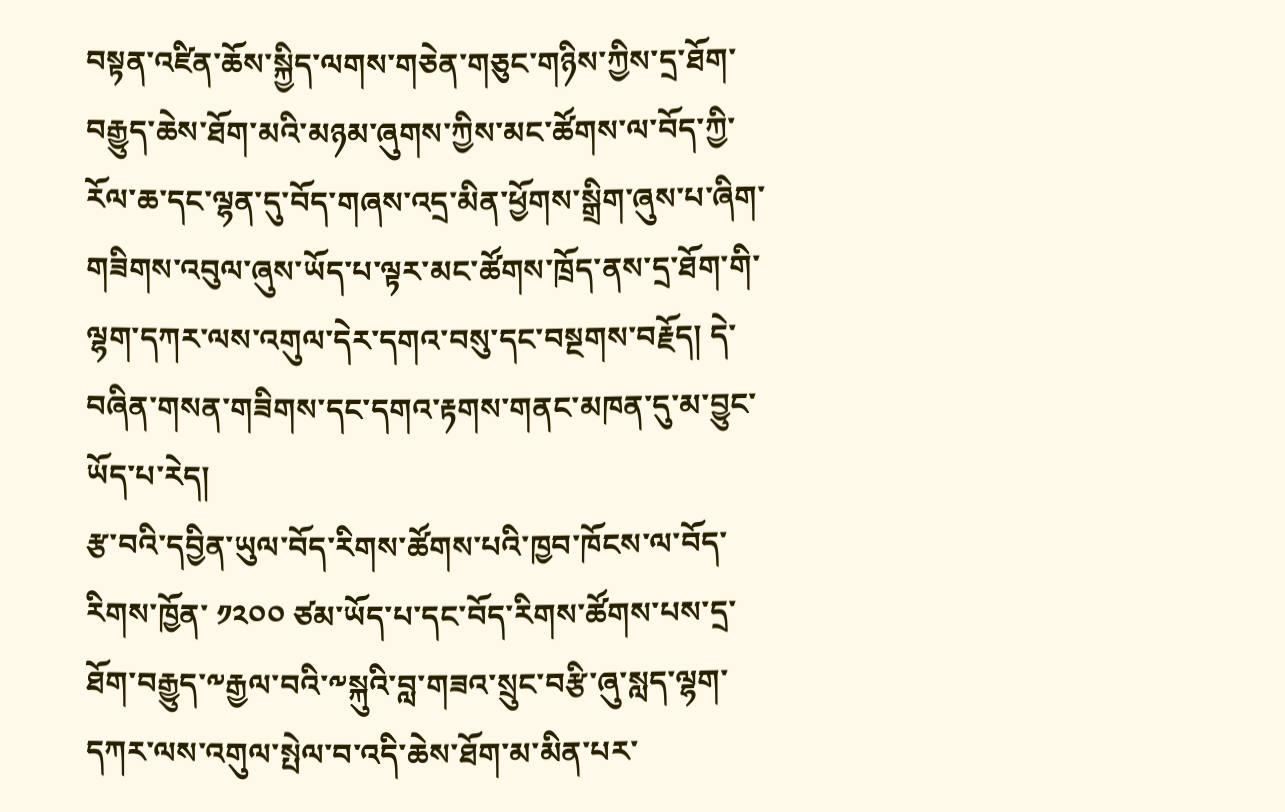བསྟན་འཛིན་ཆོས་སྐྱིད་ལགས་གཅེན་གཅུང་གཉིས་ཀྱིས་དྲ་ཐོག་བརྒྱུད་ཆེས་ཐོག་མའི་མཉམ་ཞུགས་ཀྱིས་མང་ཚོགས་ལ་བོད་ཀྱི་རོལ་ཆ་དང་ལྷན་དུ་བོད་གཞས་འདྲ་མིན་ཕྱོགས་སྒྲིག་ཞུས་པ་ཞིག་གཟིགས་འབུལ་ཞུས་ཡོད་པ་ལྟར་མང་ཚོགས་ཁྲོད་ནས་དྲ་ཐོག་གི་ལྷག་དཀར་ལས་འགུལ་དེར་དགའ་བསུ་དང་བསྔགས་བརྗོད། དེ་བཞིན་གསན་གཟིགས་དང་དགའ་རྟགས་གནང་མཁན་དུ་མ་བྱུང་ཡོད་པ་རེད།
རྩ་བའི་དབྱིན་ཡུལ་བོད་རིགས་ཚོགས་པའི་ཁྱབ་ཁོངས་ལ་བོད་རིགས་ཁྱོན་ ༡༢༠༠ ཙམ་ཡོད་པ་དང་བོད་རིགས་ཚོགས་པས་དྲ་ཐོག་བརྒྱུད་༸རྒྱལ་བའི་༸སྐུའི་བླ་གཟའ་སྲུང་བརྩི་ཞུ་སླད་ལྷག་དཀར་ལས་འགུལ་སྤེལ་བ་འདི་ཆེས་ཐོག་མ་མིན་པར་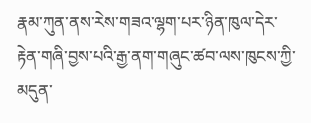རྣམ་ཀུན་ནས་རེས་གཟའ་ལྷག་པར་ཉིན་ཁུལ་དེར་རྟེན་གཞི་བྱས་པའི་རྒྱ་ནག་གཞུང་ཚབ་ལས་ཁུངས་ཀྱི་མདུན་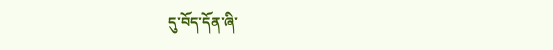དུ་བོད་དོན་ཞི་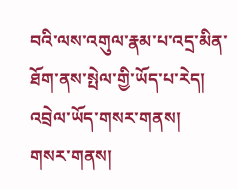བའི་ལས་འགུལ་རྣམ་པ་འདྲ་མིན་ཐོག་ནས་སྤེལ་གྱི་ཡོད་པ་རེད།
འབྲེལ་ཡོད་གསར་གནས།
གསར་གནས།